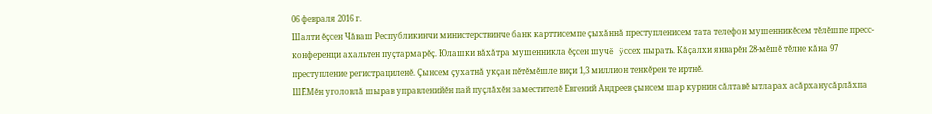06 февраля 2016 г.
Шалти ĕçсен Чăваш Республикинчи министерствинче банк карттисемпе çыхăннă преступленисем тата телефон мушенникĕсем тĕлĕшпе пресс-конференци ахальтен пуçтармарĕç. Юлашки вăхăтра мушенникла ĕçсен шучĕ ÿссех пырать. Кăçалхи январĕн 28-мĕшĕ тĕлне кăна 97 преступление регистрациленĕ. Çынсем çухатнă укçан пĕтĕмĕшле виçи 1,3 миллион тенкĕрен те иртнĕ.
ШĔМĕн уголовлă шырав управленийĕн пай пуçлăхĕн заместителĕ Евгений Андреев çынсем шар курнин сăлтавĕ ытларах асăрханусăрлăхпа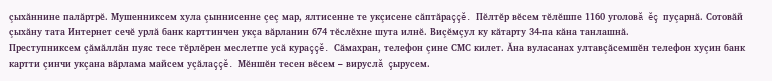çыхăннине палăртрĕ. Мушенниксем хула çыннисенне çеç мар, ялтисенне те укçисене сăптăраççĕ. Пĕлтĕр вĕсем тĕлĕшпе 1160 уголовă ĕç пуçарнă. Сотовăй çыхăну тата Интернет сечĕ урлă банк карттинчен укçа вăрланин 674 тĕслĕхне шута илнĕ. Виçĕмçул ку кăтарту 34-па кăна танлашнă.
Преступниксем çăмăллăн пуяс тесе тĕрлĕрен меслетпе усă кураççĕ. Сăмахран, телефон çине СМС килет. Ăна вуласанах ултавçăсемшĕн телефон хуçин банк картти çинчи укçана вăрлама майсем уçăлаççĕ. Мĕншĕн тесен вĕсем – вируслă çырусем.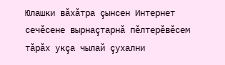Юлашки вăхăтра çынсен Интернет сечĕсене вырнаçтарнă пĕлтерĕвĕсем тăрăх укçа чылай çухални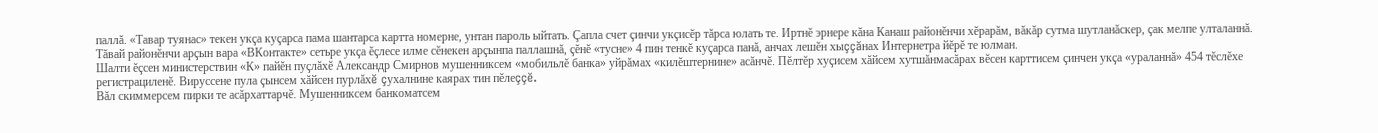паллă. «Тавар туянас» текен укçа куçарса пама шантарса картта номерне, унтан пароль ыйтать. Çапла счет çинчи укçисĕр тăрса юлать те. Иртнĕ эрнере кăна Канаш районĕнчи хĕрарăм, вăкăр сутма шутланăскер, çак мелпе улталаннă. Тăвай районĕнчи арçын вара «ВКонтакте» сетьре укçа ĕçлесе илме сĕнекен арçынпа паллашнă, çĕнĕ «тусне» 4 пин тенкĕ куçарса панă, анчах лешĕн хыççăнах Интернетра йĕрĕ те юлман.
Шалти ĕçсен министерствин «К» пайĕн пуçлăхĕ Александр Смирнов мушенниксем «мобильлĕ банка» уйрăмах «килĕштернине» асăнчĕ. Пĕлтĕр хуçисем хăйсем хутшăнмасăрах вĕсен карттисем çинчен укçа «ураланнă» 454 тĕслĕхе регистрациленĕ. Вируссене пула çынсем хăйсен пурлăхĕ çухалнине каярах тин пĕлеççĕ.
Вăл скиммерсем пирки те асăрхаттарчĕ. Мушенниксем банкоматсем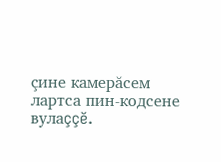çине камерăсем лартса пин-кодсене вулаççĕ.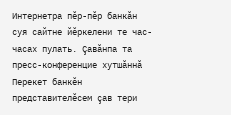Интернетра пĕр-пĕр банкăн суя сайтне йĕркелени те час-часах пулать. Çавăнпа та пресс-конференцие хутшăннă Перекет банкĕн представителĕсем çав тери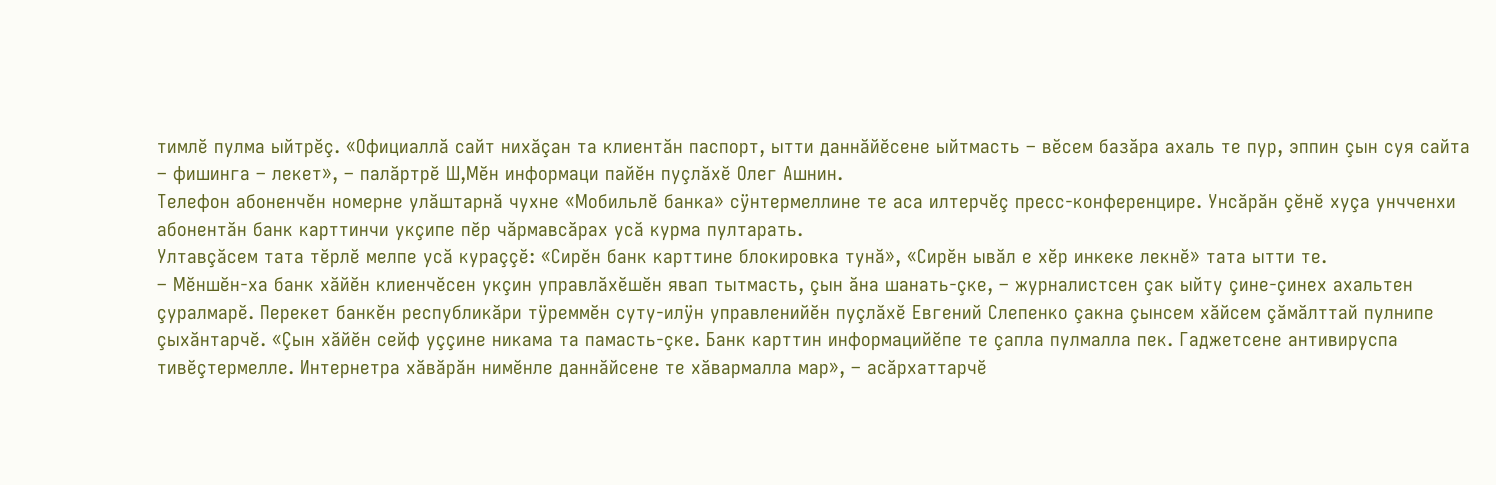тимлĕ пулма ыйтрĕç. «Официаллă сайт нихăçан та клиентăн паспорт, ытти даннăйĕсене ыйтмасть – вĕсем базăра ахаль те пур, эппин çын суя сайта – фишинга – лекет», – палăртрĕ Ш,Мĕн информаци пайĕн пуçлăхĕ Олег Ашнин.
Телефон абоненчĕн номерне улăштарнă чухне «Мобильлĕ банка» сÿнтермеллине те аса илтерчĕç пресс-конференцире. Унсăрăн çĕнĕ хуçа унчченхи абонентăн банк карттинчи укçипе пĕр чăрмавсăрах усă курма пултарать.
Ултавçăсем тата тĕрлĕ мелпе усă кураççĕ: «Сирĕн банк карттине блокировка тунă», «Сирĕн ывăл е хĕр инкеке лекнĕ» тата ытти те.
– Мĕншĕн-ха банк хăйĕн клиенчĕсен укçин управлăхĕшĕн явап тытмасть, çын ăна шанать-çке, – журналистсен çак ыйту çине-çинех ахальтен çуралмарĕ. Перекет банкĕн республикăри тÿреммĕн суту-илÿн управленийĕн пуçлăхĕ Евгений Слепенко çакна çынсем хăйсем çăмăлттай пулнипе çыхăнтарчĕ. «Çын хăйĕн сейф уççине никама та памасть-çке. Банк карттин информацийĕпе те çапла пулмалла пек. Гаджетсене антивируспа тивĕçтермелле. Интернетра хăвăрăн нимĕнле даннăйсене те хăвармалла мар», – асăрхаттарчĕ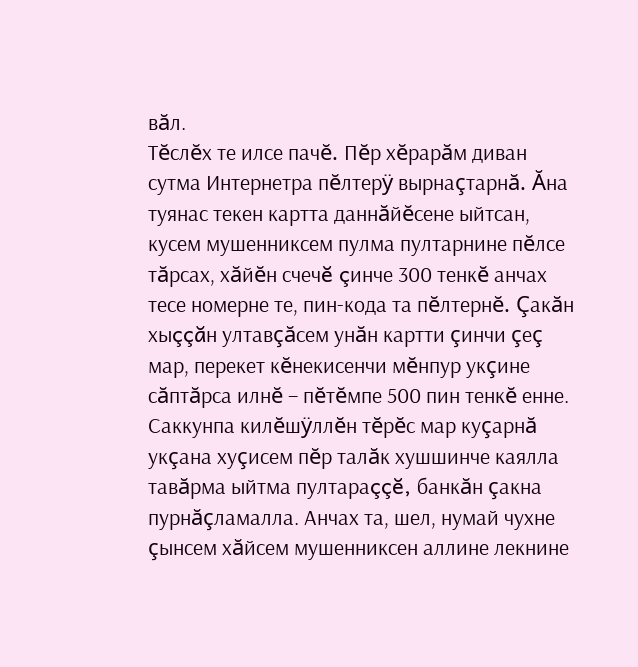вăл.
Тĕслĕх те илсе пачĕ. Пĕр хĕрарăм диван сутма Интернетра пĕлтерÿ вырнаçтарнă. Ăна туянас текен картта даннăйĕсене ыйтсан, кусем мушенниксем пулма пултарнине пĕлсе тăрсах, хăйĕн счечĕ çинче 300 тенкĕ анчах тесе номерне те, пин-кода та пĕлтернĕ. Çакăн хыççăн ултавçăсем унăн картти çинчи çеç мар, перекет кĕнекисенчи мĕнпур укçине сăптăрса илнĕ – пĕтĕмпе 500 пин тенкĕ енне.
Саккунпа килĕшÿллĕн тĕрĕс мар куçарнă укçана хуçисем пĕр талăк хушшинче каялла тавăрма ыйтма пултараççĕ, банкăн çакна пурнăçламалла. Анчах та, шел, нумай чухне çынсем хăйсем мушенниксен аллине лекнине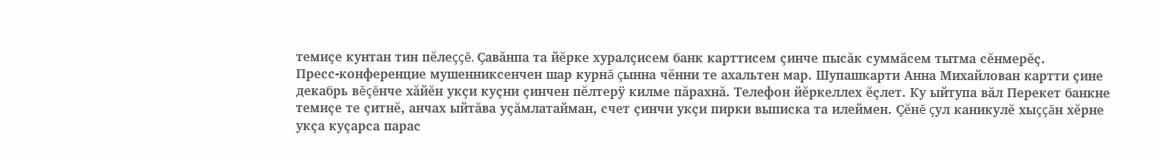темиçе кунтан тин пĕлеççĕ. Çавăнпа та йĕрке хуралçисем банк карттисем çинче пысăк суммăсем тытма сĕнмерĕç.
Пресс-конференцие мушенниксенчен шар курнă çынна чĕнни те ахальтен мар. Шупашкарти Анна Михайлован картти çине декабрь вĕçĕнче хăйĕн укçи куçни çинчен пĕлтерÿ килме пăрахнă. Телефон йĕркеллех ĕçлет. Ку ыйтупа вăл Перекет банкне темиçе те çитнĕ, анчах ыйтăва уçăмлатайман, счет çинчи укçи пирки выписка та илеймен. Çĕнĕ çул каникулĕ хыççăн хĕрне укçа куçарса парас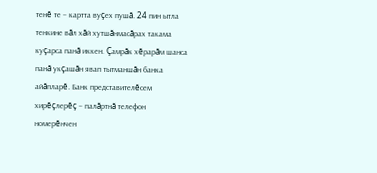тенĕ те – картта вуçех пушă. 24 пин ытла тенкине вăл хăй хутшăнмасăрах такама куçарса панă иккен. Çамрăк хĕрарăм шанса панă укçашăн явап тытманшăн банка айăпларĕ. Банк представителĕсем хирĕçлерĕç – палăртнă телефон номерĕнчен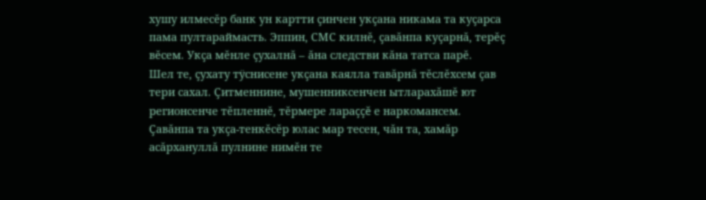хушу илмесĕр банк ун картти çинчен укçана никама та куçарса пама пултараймасть. Эппин, СМС килнĕ, çавăнпа куçарнă, терĕç вĕсем. Укçа мĕнле çухалнă – ăна следстви кăна татса парĕ.
Шел те, çухату тÿснисене укçана каялла тавăрнă тĕслĕхсем çав тери сахал. Çитменнине, мушенниксенчен ытларахăшĕ ют регионсенче тĕпленнĕ, тĕрмере лараççĕ е наркомансем.
Çавăнпа та укçа-тенкĕсĕр юлас мар тесен, чăн та, хамăр асăрхануллă пулнине нимĕн те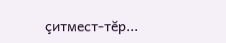çитмест-тĕр...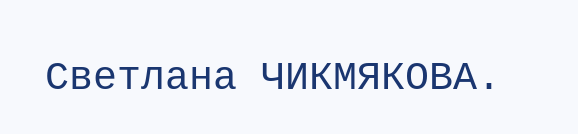Светлана ЧИКМЯКОВА.